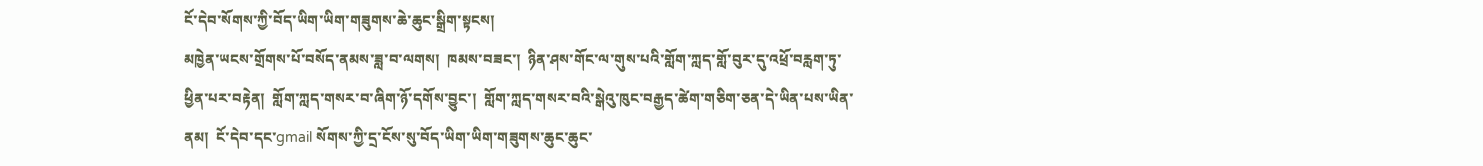ངོ་དེབ་སོགས་ཀྱི་བོད་ཡིག་ཡིག་གཟུགས་ཆེ་ཆུང་སྒྲིག་སྟངས།
མཁྱེན་ཡངས་གྲོགས་པོ་བསོད་ནམས་ཟླ་བ་ལགས།  ཁམས་བཟང་།  ཉིན་ཤས་གོང་ལ་གུས་པའི་གློག་ཀླད་གློ་བུར་དུ་འཕྲོ་བརླག་ཏུ་ཕྱིན་པར་བརྟེན།  གློག་ཀླད་གསར་བ་ཞིག་ཉོ་དགོས་བྱུང་།  གློག་ཀླད་གསར་བའི་སྒེའུ་ཁུང་བརྒྱད་ཚེག་གཅིག་ཅན་དེ་ཡིན་པས་ཡིན་ནམ།  ངོ་དེབ་དང་gmail སོགས་ཀྱི་དྲ་ངོས་སུ་བོད་ཡིག་ཡིག་གཟུགས་ཆུང་ཆུང་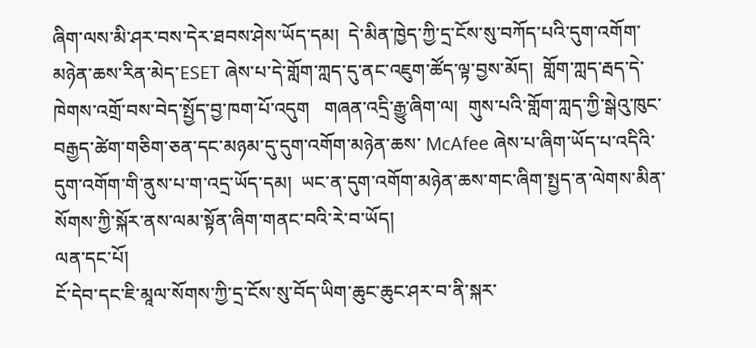ཞིག་ལས་མི་ཤར་བས་དེར་ཐབས་ཤེས་ཡོད་དམ།  དེ་མིན་ཁྱེད་ཀྱི་དྲ་ངོས་སུ་བཀོད་པའི་དུག་འགོག་མཉེན་ཆས་རིན་མེད་ESET ཞེས་པ་དེ་གློག་ཀླད་དུ་ནང་འཇུག་ཚོད་ལྟ་བྱས་མོད།  གློག་ཀླད་རྦད་དེ་ཁེགས་འགྲོ་བས་བེད་སྤྱོད་བྱ་ཁག་པོ་འདུག   གཞན་འདྲི་རྒྱུ་ཞིག་ལ།  གུས་པའི་གློག་ཀླད་ཀྱི་སྒེའུ་ཁུང་བརྒྱད་ཚེག་གཅིག་ཅན་དང་མཉམ་དུ་དུག་འགོག་མཉེན་ཆས་ McAfee ཞེས་པ་ཞིག་ཡོད་པ་འདིའི་དུག་འགོག་གི་ནུས་པ་ག་འདྲ་ཡོད་དམ།  ཡང་ན་དུག་འགོག་མཉེན་ཆས་གང་ཞིག་སྤྱད་ན་ལེགས་མིན་སོགས་ཀྱི་སྐོར་ནས་ལམ་སྟོན་ཞིག་གནང་བའི་རེ་བ་ཡོད།
ལན་དང་པོ།
ངོ་དེབ་དང་ཇི་མཱལ་སོགས་ཀྱི་དྲ་ངོས་སུ་བོད་ཡིག་ཆུང་ཆུང་ཤར་བ་ནི་སྐར་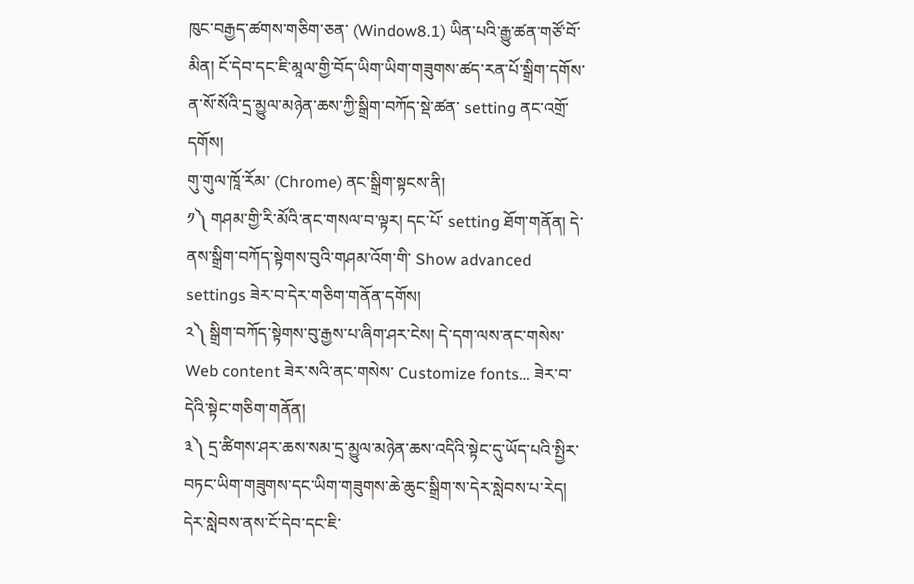ཁུང་བརྒྱད་ཚགས་གཅིག་ཅན་ (Window8.1) ཡིན་པའི་རྒྱུ་ཚན་གཙོ་བོ་མིན། ངོ་དེབ་དང་ཇི་མཱལ་གྱི་བོད་ཡིག་ཡིག་གཟུགས་ཚད་རན་པོ་སྒྲིག་དགོས་ན་སོ་སོའི་དྲ་མྱུལ་མཉེན་ཆས་ཀྱི་སྒྲིག་བཀོད་སྡེ་ཚན་ setting ནང་འགྲོ་དགོས།
གུ་གུལ་ཁཱོ་རོམ་ (Chrome) ནང་སྒྲིག་སྟངས་ནི།
༡༽ གཤམ་གྱི་རི་མོའི་ནང་གསལ་བ་ལྟར། དང་པོ་ setting ཐོག་གནོན། དེ་ནས་སྒྲིག་བཀོད་སྟེགས་བུའི་གཤམ་འོག་གི་ Show advanced settings ཟེར་བ་དེར་གཅིག་གནོན་དགོས།
༢༽ སྒྲིག་བཀོད་སྟེགས་བུ་རྒྱས་པ་ཞིག་ཤར་ངེས། དེ་དག་ལས་ནང་གསེས་ Web content ཟེར་སའི་ནང་གསེས་ Customize fonts… ཟེར་བ་དེའི་སྟེང་གཅིག་གནོན།
༣༽ དྲ་ཚིགས་ཤར་ཆས་སམ་དྲ་མྱུལ་མཉེན་ཆས་འདིའི་སྟེང་དུ་ཡོད་པའི་སྤྱིར་བཏང་ཡིག་གཟུགས་དང་ཡིག་གཟུགས་ཆེ་ཆུང་སྒྲིག་ས་དེར་སླེབས་པ་རེད། དེར་སླེབས་ནས་ངོ་དེབ་དང་ཇི་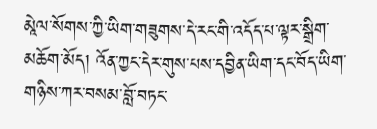མཱེལ་སོགས་ཀྱི་ཡིག་གཟུགས་དེ་རང་གི་འདོད་པ་ལྟར་སྒྲིག་མཆོག་མོད། འོན་ཀྱང་དེར་གུས་པས་དབྱིན་ཡིག་དང་བོད་ཡིག་གཉིས་ཀར་བསམ་བློ་བཏང་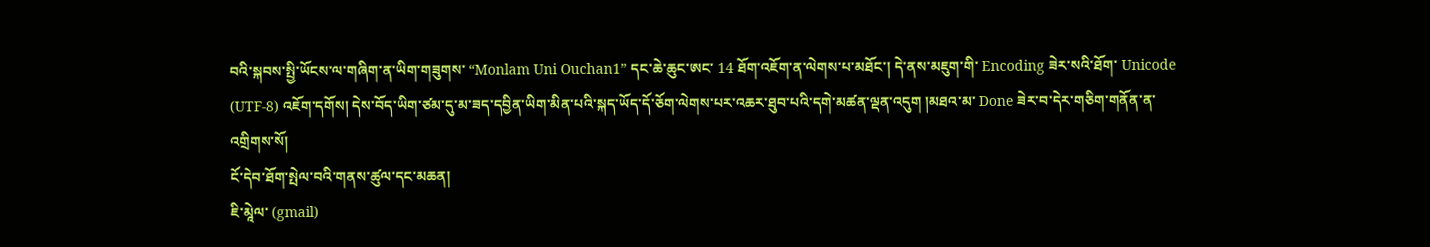བའི་སྐབས་སྤྱི་ཡོངས་ལ་གཞིག་ན་ཡིག་གཟུགས་ “Monlam Uni Ouchan1” དང་ཆེ་ཆུང་ཨང་ 14 ཐོག་འཇོག་ན་ལེགས་པ་མཐོང་། དེ་ནས་མཇུག་གི་ Encoding ཟེར་སའི་ཐོག་ Unicode (UTF-8) འཇོག་དགོས། དེས་བོད་ཡིག་ཙམ་དུ་མ་ཟད་དབྱིན་ཡིག་མིན་པའི་སྐད་ཡོད་དོ་ཅོག་ལེགས་པར་འཆར་ཐུབ་པའི་དགེ་མཚན་ལྡན་འདུག །མཐའ་མ་ Done ཟེར་བ་དེར་གཅིག་གནོན་ན་འགྲིགས་སོ།
ངོ་དེབ་ཐོག་སྤེལ་བའི་གནས་ཚུལ་དང་མཆན།
ཇི་མཱེལ་ (gmail)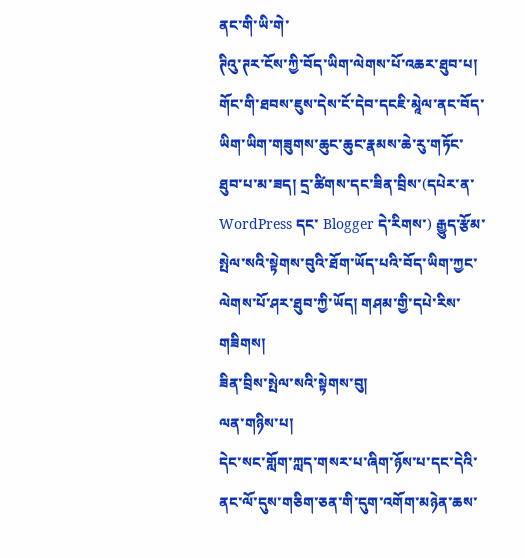ནང་གི་ཡི་གེ་
ཊིའུ་ཊར་ངོས་ཀྱི་བོད་ཡིག་ལེགས་པོ་འཆར་ཐུབ་པ།
གོང་གི་ཐབས་ཇུས་དེས་ངོ་དེབ་དངཇི་མཱེལ་ནང་བོད་ཡིག་ཡིག་གཟུགས་ཆུང་ཆུང་རྣམས་ཆེ་རུ་གཏོང་ཐུབ་པ་མ་ཟད། དྲ་ཚིགས་དང་ཟིན་བྲིས་(དཔེར་ན་ WordPress དང་ Blogger དེ་རིགས་) རྒྱུད་རྩོམ་སྤེལ་སའི་སྟེགས་བུའི་ཐོག་ཡོད་པའི་བོད་ཡིག་ཀྱང་ལེགས་པོ་ཤར་ཐུབ་ཀྱི་ཡོད། གཤམ་གྱི་དཔེ་རིས་གཟིགས།
ཟིན་བྲིས་སྤེལ་སའི་སྟེགས་བུ།
ལན་གཉིས་པ།
དེང་སང་གློག་ཀླད་གསར་པ་ཞིག་ཉོས་པ་དང་དེའི་ནང་ལོ་དུས་གཅིག་ཅན་གི་དུག་འགོག་མཉེན་ཆས་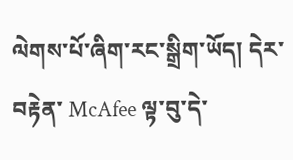ལེགས་པོ་ཞིག་རང་སྒྲིག་ཡོད། དེར་བརྟེན་ McAfee ལྟ་བུ་དེ་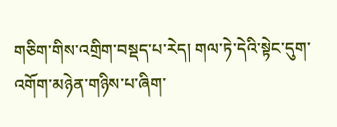གཅིག་གིས་འགྲིག་བསྡད་པ་རེད། གལ་ཏེ་དེའི་སྟེང་དུག་འགོག་མཉེན་གཉིས་པ་ཞིག་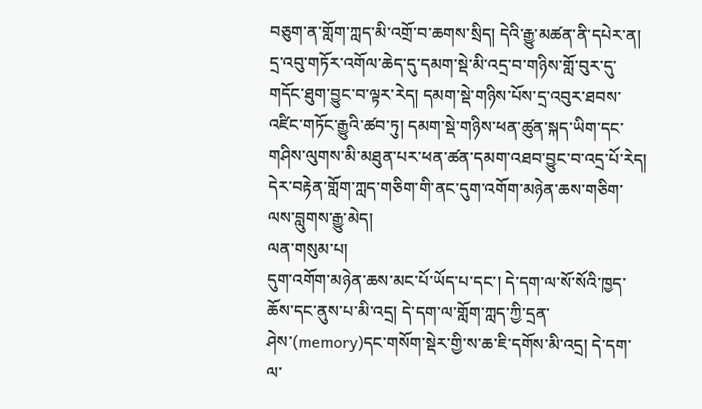བཅུག་ན་གློག་ཀླད་མི་འགྲོ་བ་ཆགས་སྲིད། དེའི་རྒྱུ་མཚན་ནི་དཔེར་ན། དྲ་འབུ་གཏོར་འགོལ་ཆེད་དུ་དམག་སྡེ་མི་འདྲ་བ་གཉིས་གློ་བུར་དུ་གདོང་ཐུག་བྱུང་བ་ལྟར་རེད། དམག་སྡེ་གཉིས་པོས་དྲ་འབུར་ཐབས་འཛིང་གཏོང་རྒྱུའི་ཚབ་ཏུ། དམག་སྡེ་གཉིས་ཕན་ཚུན་སྐད་ཡིག་དང་གཤིས་ལུགས་མི་མཐུན་པར་ཕན་ཚན་དམག་འཐབ་བྱུང་བ་འདྲ་པོ་རེད། དེར་བརྟེན་གློག་ཀླད་གཅིག་གི་ནང་དུག་འགོག་མཉེན་ཆས་གཅིག་ལས་བླུགས་རྒྱུ་མེད།
ལན་གསུམ་པ།
དུག་འགོག་མཉེན་ཆས་མང་པོ་ཡོད་པ་དང་། དེ་དག་ལ་སོ་སོའི་ཁྱད་ཆོས་དང་ནུས་པ་མི་འདྲ། དེ་དག་ལ་གློག་ཀླད་ཀྱི་དྲན་ཤེས་(memory)དང་གསོག་སྡེར་གྱི་ས་ཆ་ཇི་དགོས་མི་འདྲ། དེ་དག་ལ་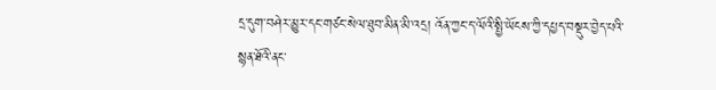དྲ་དུག་བཤེར་མྱུར་དང་གཙང་སེལ་ཐུབ་མིན་མི་འདྲ། འོན་ཀྱང་ད་ལོའི་སྤྱི་ཡོངས་ཀྱི་དཔྱད་བསྡུར་བྱེད་པའི་སྙན་ཐོའི་ནང་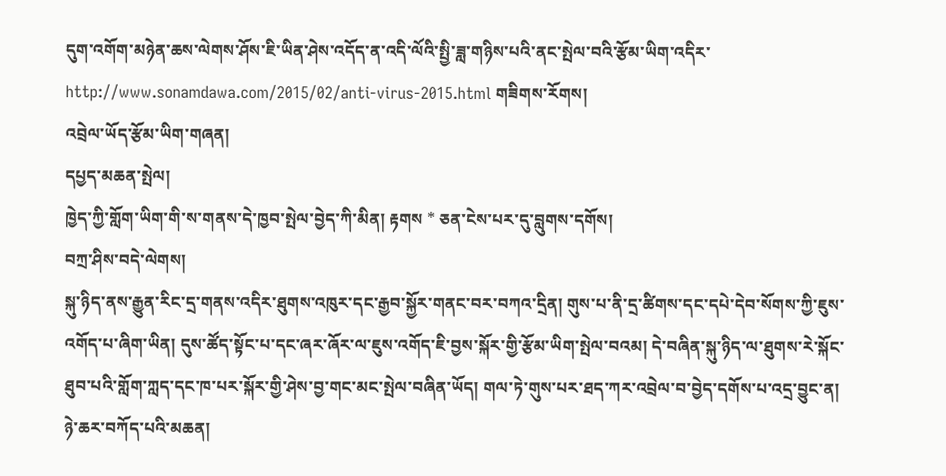དུག་འགོག་མཉེན་ཆས་ལེགས་ཤོས་ཇི་ཡིན་ཤེས་འདོད་ན་འདི་ལོའི་སྤྱི་ཟླ་གཉིས་པའི་ནང་སྤེལ་བའི་རྩོམ་ཡིག་འདིར་ http://www.sonamdawa.com/2015/02/anti-virus-2015.html གཟིགས་རོགས།
འབྲེལ་ཡོད་རྩོམ་ཡིག་གཞན།
དཔྱད་མཆན་སྤེལ།
ཁྱེད་ཀྱི་གློག་ཡིག་གི་ས་གནས་དེ་ཁྱབ་སྤེལ་བྱེད་ཀི་མིན། རྟགས * ཅན་ངེས་པར་དུ་བླུགས་དགོས།
བཀྲ་ཤིས་བདེ་ལེགས།
སྐུ་ཉིད་ནས་རྒྱུན་རིང་དྲ་གནས་འདིར་ཐུགས་འཁུར་དང་རྒྱབ་སྐྱོར་གནང་བར་བཀའ་དྲིན། གུས་པ་ནི་དྲ་ཚིགས་དང་དཔེ་དེབ་སོགས་ཀྱི་ཇུས་འགོད་པ་ཞིག་ཡིན། དུས་ཚོད་སྟོང་པ་དང་ཞར་ཞོར་ལ་ཇུས་འགོད་ཇི་བྱས་སྐོར་གྱི་རྩོམ་ཡིག་སྤེལ་བའམ། དེ་བཞིན་སྐུ་ཉིད་ལ་ཐུགས་རེ་སྐོང་ཐུབ་པའི་གློག་ཀླད་དང་ཁ་པར་སྐོར་གྱི་ཤེས་བྱ་གང་མང་སྤེལ་བཞིན་ཡོད། གལ་ཏེ་གུས་པར་ཐད་ཀར་འབྲེལ་བ་བྱེད་དགོས་པ་འདྲ་བྱུང་ན།
ཉེ་ཆར་བཀོད་པའི་མཆན།